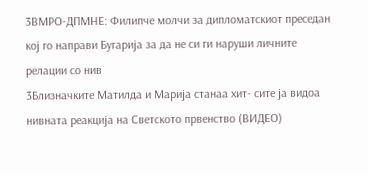3ВМРО-ДПМНЕ: Филипче молчи за дипломатскиот преседан кој го направи Бугарија за да не си ги наруши личните релации со нив
3Близначките Матилда и Марија станаа хит- сите ја видоа нивната реакција на Светското првенство (ВИДЕО)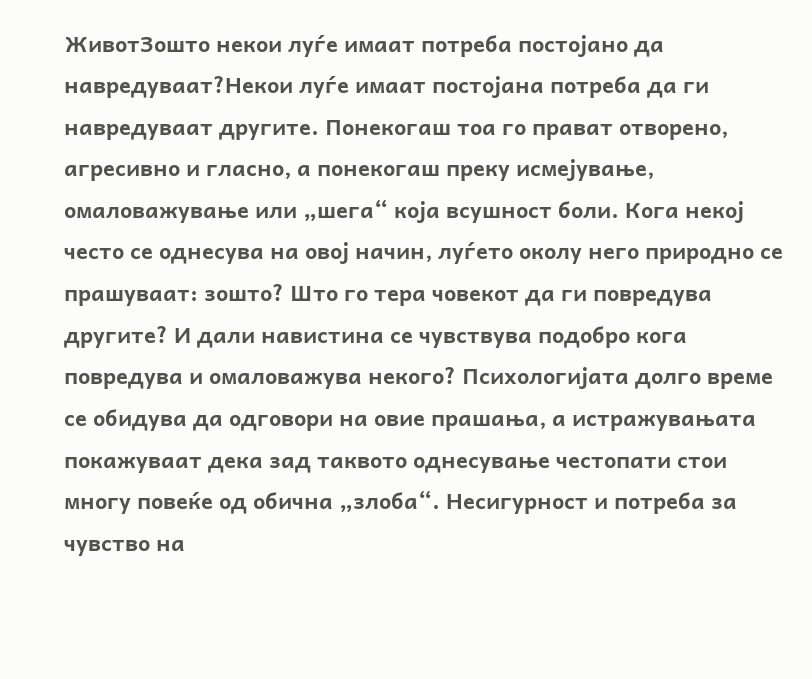ЖивотЗошто некои луѓе имаат потреба постојано да навредуваат?Некои луѓе имаат постојана потреба да ги навредуваат другите. Понекогаш тоа го прават отворено, агресивно и гласно, а понекогаш преку исмејување, омаловажување или „шега“ која всушност боли. Кога некој често се однесува на овој начин, луѓето околу него природно се прашуваат: зошто? Што го тера човекот да ги повредува другите? И дали навистина се чувствува подобро кога повредува и омаловажува некого? Психологијата долго време се обидува да одговори на овие прашања, а истражувањата покажуваат дека зад таквото однесување честопати стои многу повеќе од обична „злоба“. Несигурност и потреба за чувство на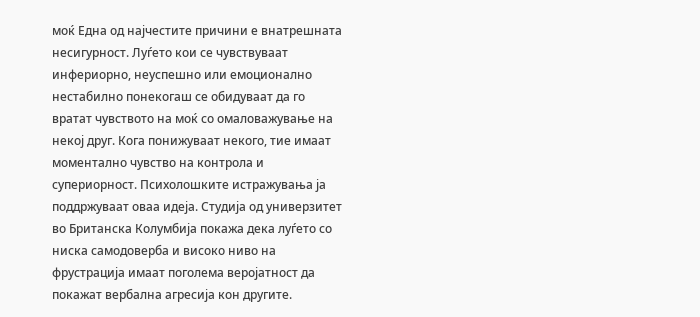моќ Една од најчестите причини е внатрешната несигурност. Луѓето кои се чувствуваат инфериорно, неуспешно или емоционално нестабилно понекогаш се обидуваат да го вратат чувството на моќ со омаловажување на некој друг. Кога понижуваат некого, тие имаат моментално чувство на контрола и супериорност. Психолошките истражувања ја поддржуваат оваа идеја. Студија од универзитет во Британска Колумбија покажа дека луѓето со ниска самодоверба и високо ниво на фрустрација имаат поголема веројатност да покажат вербална агресија кон другите.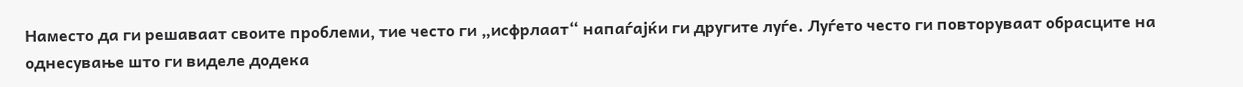Наместо да ги решаваат своите проблеми, тие често ги „исфрлаат“ напаѓајќи ги другите луѓе. Луѓето често ги повторуваат обрасците на однесување што ги виделе додека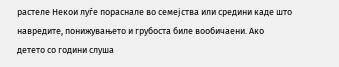растеле Некои луѓе пораснале во семејства или средини каде што навредите, понижувањето и грубоста биле вообичаени. Ако детето со години слуша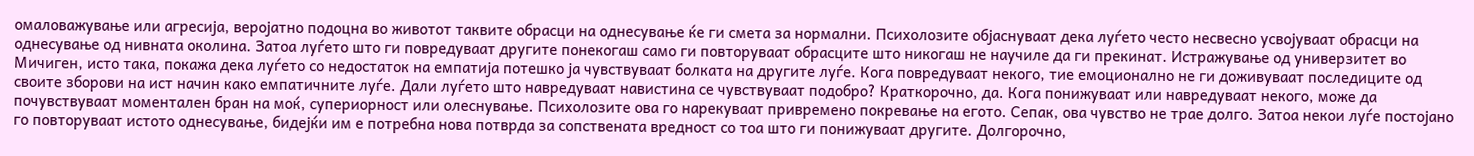омаловажување или агресија, веројатно подоцна во животот таквите обрасци на однесување ќе ги смета за нормални. Психолозите објаснуваат дека луѓето често несвесно усвојуваат обрасци на однесување од нивната околина. Затоа луѓето што ги повредуваат другите понекогаш само ги повторуваат обрасците што никогаш не научиле да ги прекинат. Истражување од универзитет во Мичиген, исто така, покажа дека луѓето со недостаток на емпатија потешко ја чувствуваат болката на другите луѓе. Кога повредуваат некого, тие емоционално не ги доживуваат последиците од своите зборови на ист начин како емпатичните луѓе. Дали луѓето што навредуваат навистина се чувствуваат подобро? Краткорочно, да. Кога понижуваат или навредуваат некого, може да почувствуваат моментален бран на моќ, супериорност или олеснување. Психолозите ова го нарекуваат привремено покревање на егото. Сепак, ова чувство не трае долго. Затоа некои луѓе постојано го повторуваат истото однесување, бидејќи им е потребна нова потврда за сопствената вредност со тоа што ги понижуваат другите. Долгорочно,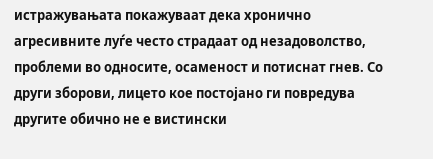истражувањата покажуваат дека хронично агресивните луѓе често страдаат од незадоволство, проблеми во односите, осаменост и потиснат гнев. Со други зборови, лицето кое постојано ги повредува другите обично не е вистински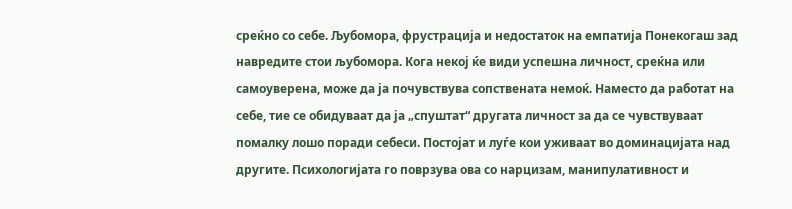среќно со себе. Љубомора, фрустрација и недостаток на емпатија Понекогаш зад навредите стои љубомора. Кога некој ќе види успешна личност, среќна или самоуверена, може да ја почувствува сопствената немоќ. Наместо да работат на себе, тие се обидуваат да ја „спуштат“ другата личност за да се чувствуваат помалку лошо поради себеси. Постојат и луѓе кои уживаат во доминацијата над другите. Психологијата го поврзува ова со нарцизам, манипулативност и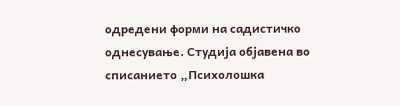одредени форми на садистичко однесување. Студија објавена во списанието „Психолошка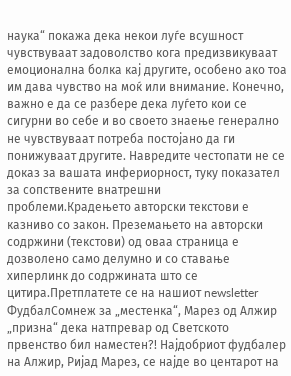наука“ покажа дека некои луѓе всушност чувствуваат задоволство кога предизвикуваат емоционална болка кај другите, особено ако тоа им дава чувство на моќ или внимание. Конечно, важно е да се разбере дека луѓето кои се сигурни во себе и во своето знаење генерално не чувствуваат потреба постојано да ги понижуваат другите. Навредите честопати не се доказ за вашата инфериорност, туку показател за сопствените внатрешни проблеми.Крадењето авторски текстови е казниво со закон. Преземањето на авторски содржини (текстови) од оваа страница е дозволено само делумно и со ставање хиперлинк до содржината што се цитира.Претплатете се на нашиот newsletter
ФудбалСомнеж за „местенка“, Марез од Алжир „призна“ дека натпревар од Светското првенство бил наместен?! Најдобриот фудбалер на Алжир, Ријад Марез, се најде во центарот на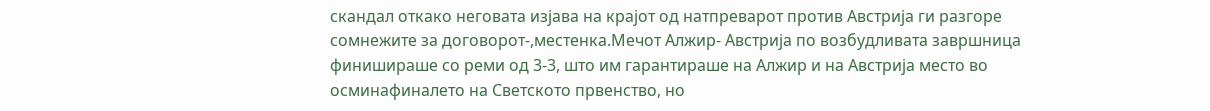скандал откако неговата изјава на крајот од натпреварот против Австрија ги разгоре сомнежите за договорот-,местенка.Мечот Алжир- Австрија по возбудливата завршница финишираше со реми од 3-3, што им гарантираше на Алжир и на Австрија место во осминафиналето на Светското првенство, но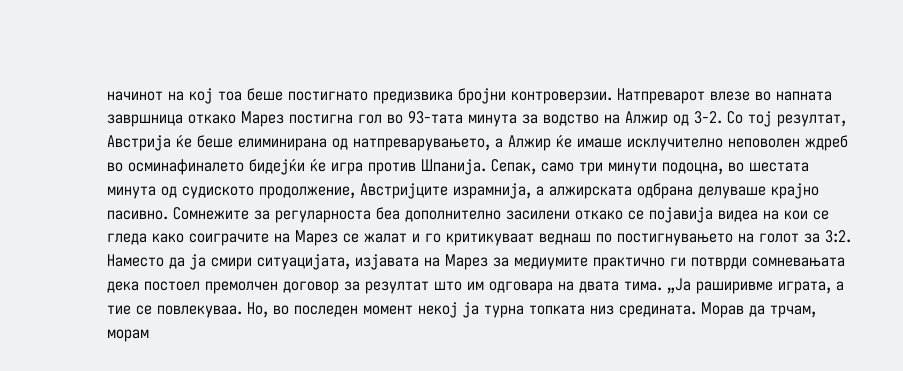начинот на кој тоа беше постигнато предизвика бројни контроверзии. Натпреварот влезе во напната завршница откако Марез постигна гол во 93-тата минута за водство на Алжир од 3-2. Со тој резултат, Австрија ќе беше елиминирана од натпреварувањето, а Алжир ќе имаше исклучително неповолен ждреб во осминафиналето бидејќи ќе игра против Шпанија. Сепак, само три минути подоцна, во шестата минута од судиското продолжение, Австријците израмнија, а алжирската одбрана делуваше крајно пасивно. Сомнежите за регуларноста беа дополнително засилени откако се појавија видеа на кои се гледа како соиграчите на Марез се жалат и го критикуваат веднаш по постигнувањето на голот за 3:2. Наместо да ја смири ситуацијата, изјавата на Марез за медиумите практично ги потврди сомневањата дека постоел премолчен договор за резултат што им одговара на двата тима. „Ја раширивме играта, а тие се повлекуваа. Но, во последен момент некој ја турна топката низ средината. Морав да трчам, морам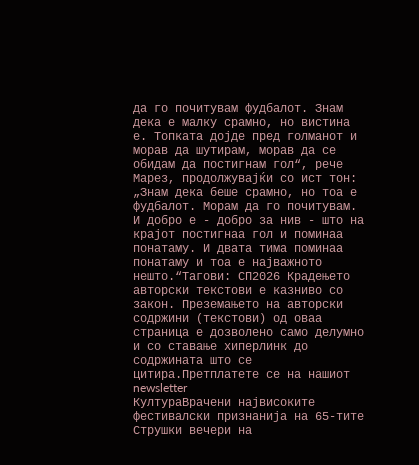да го почитувам фудбалот. Знам дека е малку срамно, но вистина е. Топката дојде пред голманот и морав да шутирам, морав да се обидам да постигнам гол“, рече Марез, продолжувајќи со ист тон: „Знам дека беше срамно, но тоа е фудбалот. Морам да го почитувам. И добро е - добро за нив - што на крајот постигнаа гол и поминаа понатаму. И двата тима поминаа понатаму и тоа е најважното нешто.“Тагови: СП2026 Крадењето авторски текстови е казниво со закон. Преземањето на авторски содржини (текстови) од оваа страница е дозволено само делумно и со ставање хиперлинк до содржината што се цитира.Претплатете се на нашиот newsletter
КултураВрачени највисоките фестивалски признанија на 65-тите Струшки вечери на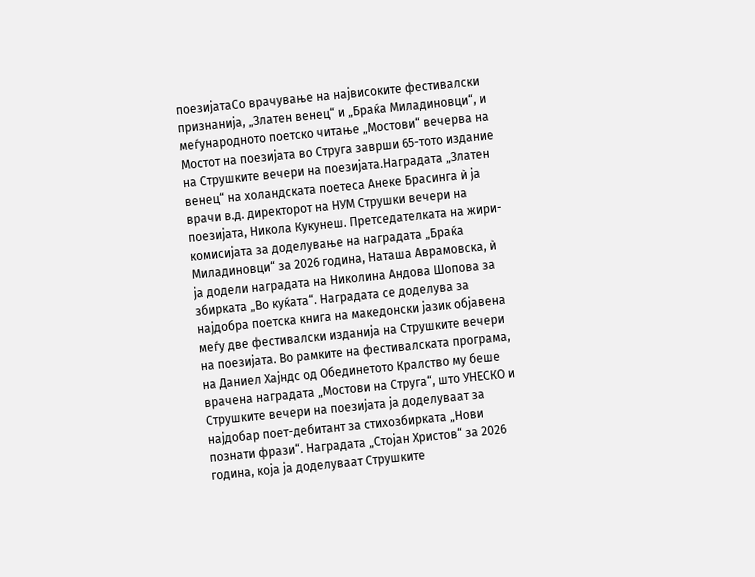поезијатаСо врачување на највисоките фестивалски признанија, „Златен венец“ и „Браќа Миладиновци“, и меѓународното поетско читање „Мостови“ вечерва на Мостот на поезијата во Струга заврши 65-тото издание на Струшките вечери на поезијата.Наградата „Златен венец“ на холандската поетеса Анеке Брасинга ѝ ја врачи в.д. директорот на НУМ Струшки вечери на поезијата, Никола Кукунеш. Претседателката на жири-комисијата за доделување на наградата „Браќа Миладиновци“ за 2026 година, Наташа Аврамовска, ѝ ја додели наградата на Николина Андова Шопова за збирката „Во куќата“. Наградата се доделува за најдобра поетска книга на македонски јазик објавена меѓу две фестивалски изданија на Струшките вечери на поезијата. Во рамките на фестивалската програма, на Даниел Хајндс од Обединетото Кралство му беше врачена наградата „Мостови на Струга“, што УНЕСКО и Струшките вечери на поезијата ја доделуваат за најдобар поет-дебитант за стихозбирката „Нови познати фрази“. Наградата „Стојан Христов“ за 2026 година, која ја доделуваат Струшките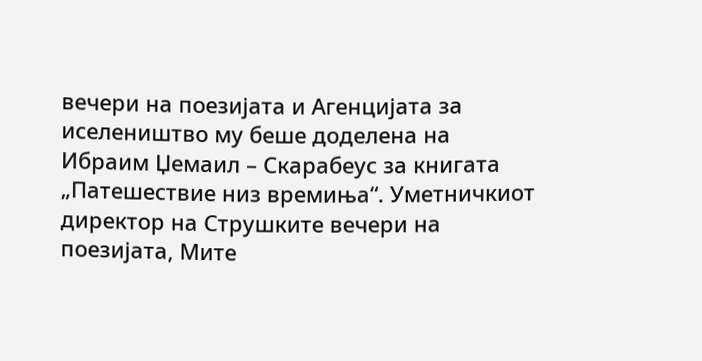вечери на поезијата и Агенцијата за иселеништво му беше доделена на Ибраим Џемаил – Скарабеус за книгата „Патешествие низ времиња“. Уметничкиот директор на Струшките вечери на поезијата, Мите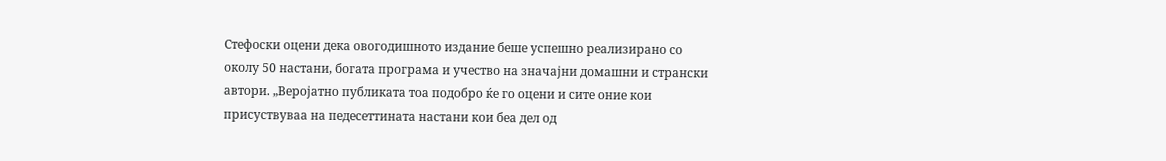Стефоски оцени дека овогодишното издание беше успешно реализирано со околу 50 настани, богата програма и учество на значајни домашни и странски автори. „Веројатно публиката тоа подобро ќе го оцени и сите оние кои присуствуваа на педесеттината настани кои беа дел од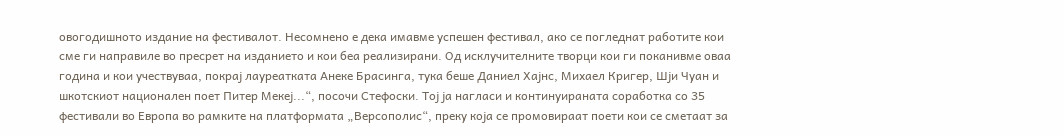овогодишното издание на фестивалот. Несомнено е дека имавме успешен фестивал, ако се погледнат работите кои сме ги направиле во пресрет на изданието и кои беа реализирани. Од исклучителните творци кои ги поканивме оваа година и кои учествуваа, покрај лауреатката Анеке Брасинга, тука беше Даниел Хајнс, Михаел Кригер, Шји Чуан и шкотскиот национален поет Питер Мекеј...“, посочи Стефоски. Тој ја нагласи и континуираната соработка со 35 фестивали во Европа во рамките на платформата „Версополис“, преку која се промовираат поети кои се сметаат за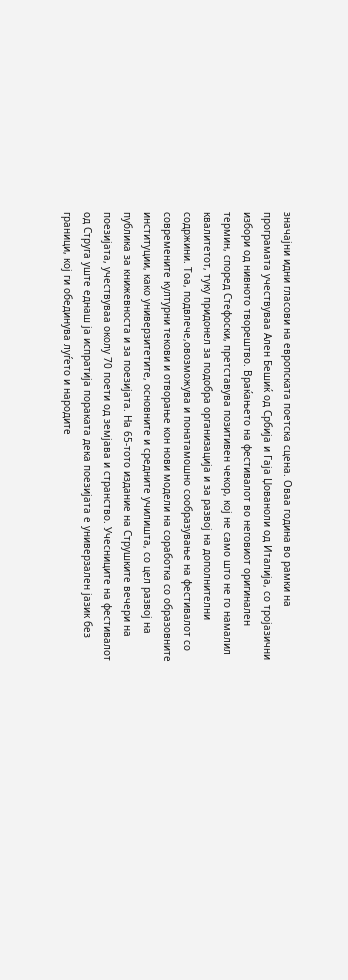значајни идни гласови на европската поетска сцена. Оваа година во рамки на програмата учествуваа Ален Бешиќ од Србија и Гаја Џованоли од Италија, со тројазични избори од нивното творештво. Враќањето на фестивалот во неговиот оригинален термин, според Стефоски, претставува позитивен чекор, кој не само што не го намалил квалитетот, туку придонел за подобра организација и за развој на дополнителни содржини. Тоа, подвлече,овозможува и понатамошно сообразување на фестивалот со современите културни текови и отворање кон нови модели на соработка со образовните институции, како универзитетите, основните и средните училишта, со цел развој на публика за книжевноста и за поезијата. На 65-тото издание на Струшките вечери на поезијата, учествуваа околу 70 поети од земјава и странство. Учесниците на фестивалот од Струга уште еднаш ја испратија пораката дека поезијата е универзален јазик без граници, кој ги обединува луѓето и народите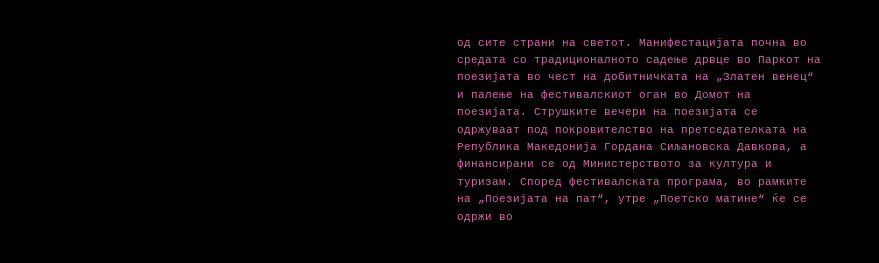од сите страни на светот. Манифестацијата почна во средата со традиционалното садење дрвце во Паркот на поезијата во чест на добитничката на „Златен венец“ и палење на фестивалскиот оган во Домот на поезијата. Струшките вечери на поезијата се одржуваат под покровителство на претседателката на Република Македонија Гордана Сиљановска Давкова, а финансирани се од Министерството за култура и туризам. Според фестивалската програма, во рамките на „Поезијата на пат“, утре „Поетско матине“ ќе се одржи во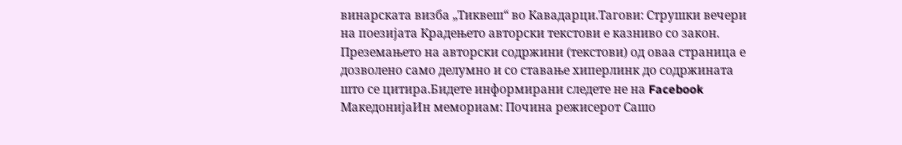винарската визба „Тиквеш“ во Кавадарци.Тагови: Струшки вечери на поезијата Крадењето авторски текстови е казниво со закон. Преземањето на авторски содржини (текстови) од оваа страница е дозволено само делумно и со ставање хиперлинк до содржината што се цитира.Бидете информирани следете не на Facebook
МакедонијаИн мемориам: Почина режисерот Сашо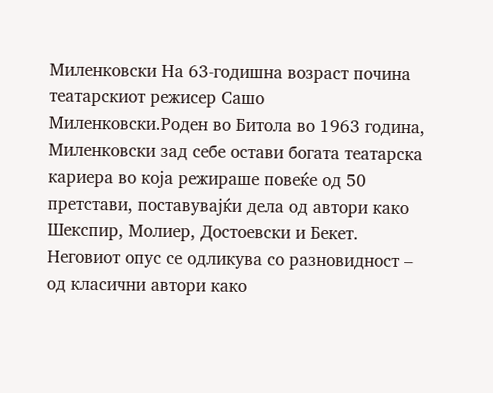Миленковски На 63-годишна возраст почина театарскиот режисер Сашо Миленковски.Роден во Битола во 1963 година, Миленковски зад себе остави богата театарска кариера во која режираше повеќе од 50 претстави, поставувајќи дела од автори како Шекспир, Молиер, Достоевски и Бекет. Неговиот опус се одликува со разновидност – од класични автори како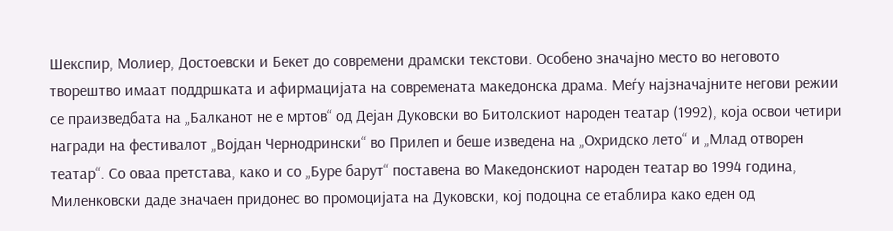Шекспир, Молиер, Достоевски и Бекет до современи драмски текстови. Особено значајно место во неговото творештво имаат поддршката и афирмацијата на современата македонска драма. Меѓу најзначајните негови режии се праизведбата на „Балканот не е мртов“ од Дејан Дуковски во Битолскиот народен театар (1992), која освои четири награди на фестивалот „Војдан Чернодрински“ во Прилеп и беше изведена на „Охридско лето“ и „Млад отворен театар“. Со оваа претстава, како и со „Буре барут“ поставена во Македонскиот народен театар во 1994 година, Миленковски даде значаен придонес во промоцијата на Дуковски, кој подоцна се етаблира како еден од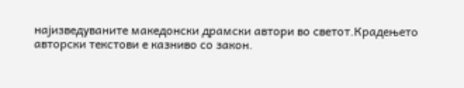најизведуваните македонски драмски автори во светот.Крадењето авторски текстови е казниво со закон.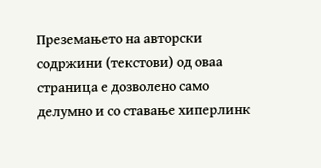Преземањето на авторски содржини (текстови) од оваа страница е дозволено само делумно и со ставање хиперлинк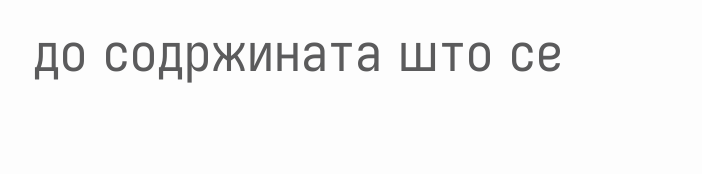до содржината што се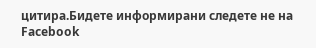цитира.Бидете информирани следете не на Facebook